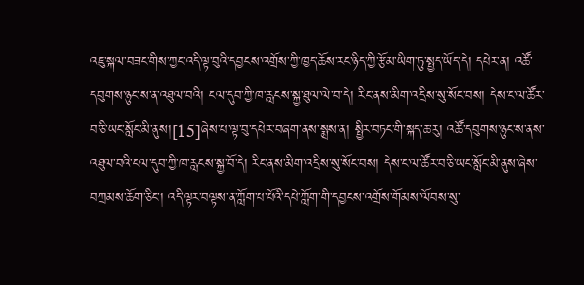འཇུ་སྐལ་བཟང་གིས་ཀྱང་འདི་ལྟ་བུའི་དབྱངས་འགྲོས་ཀྱི་ཁྱད་ཆོས་རང་ཉིད་ཀྱི་རྩོམ་ཡིག་ཏུ་སྤྱད་ཡོད་དེ། དཔེར་ན། འཚོ་དབུགས་ཉུང་ས་ན་འཐུལ་བའི། ངལ་དུབ་ཀྱི་ཁ་རླངས་སྐྱ་ཐུལ་ལེ་བ་དེ། རིང་ནས་མིག་འདྲིས་སུ་སོང་བས། དེས་ང་ལ་ཚོར་བ་ཅི་ཡང་སློང་མི་ནུས།[15]ཞེས་པ་ལྟ་བུ་དཔེར་བཞག་ནས་སྨྲས་ན། སྤྱིར་བཏང་གི་སྐད་ཆ་རུ། འཚོ་དབུགས་ཉུང་ས་ནས་འཐུལ་བའི་ངལ་དུབ་ཀྱི་ཁ་རླངས་སྐྱ་བོ་དེ། རིང་ནས་མིག་འདྲིས་སུ་སོང་བས། དེས་ང་ལ་ཚོར་བ་ཅི་ཡང་སློང་མི་ནུས་ཞེས་བཀྲམས་ཆོག་ཅིང་། འདི་ལྟར་བལྟས་ན་ཀློག་པ་པོའི་དཔེ་ཀློག་གི་དབྱངས་འགྲོས་གོམས་ལོབས་སུ་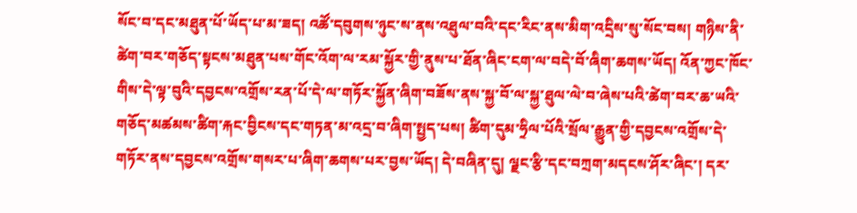སོང་བ་དང་མཐུན་པོ་ཡོད་པ་མ་ཟད། འཚོ་དབུགས་ཉུང་ས་ནས་འཐུལ་བའི་དང་རིང་ནས་མིག་འདྲིས་སུ་སོང་བས། གཉིས་ནི་ཚེག་བར་གཅོད་སྟངས་མཐུན་པས་གོང་འོག་ལ་རམ་སྐྱོར་གྱི་ནུས་པ་ཐོན་ཞིང་ངག་ལ་བདེ་བོ་ཞིག་ཆགས་ཡོད། འོན་ཀྱང་ཁོང་གིས་དེ་ལྟ་བུའི་དབྱངས་འགྲོས་རན་པོ་དེ་ལ་གཏོར་སྐྱོན་ཞིག་བཟོས་ནས་སྐྱ་བོ་ལ་སྐྱ་ཐུལ་ལེ་བ་ཞེས་པའི་ཚེག་བར་ཆ་ཡའི་གཅོད་མཚམས་ཚིག་རྐང་བྱིངས་དང་གཏན་མ་འདྲ་བ་ཞིག་སྤྱད་པས། ཚིག་དུམ་ཧྲིལ་པོའི་སྲོལ་རྒྱུན་གྱི་དབྱངས་འགྲོས་དེ་གཏོར་ནས་དབྱངས་འགྲོས་གསར་པ་ཞིག་ཆགས་པར་བྱས་ཡོད། དེ་བཞིན་དུ། ལྗང་རྩི་དང་བཀྲག་མདངས་ཤོར་ཞིང་། དར་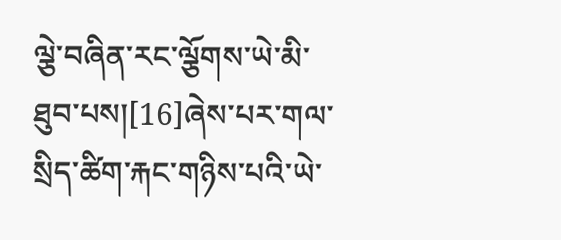ལྕེ་བཞིན་རང་ལྕོགས་ཡེ་མི་ཐུབ་པས།[16]ཞེས་པར་གལ་སྲིད་ཚིག་རྐང་གཉིས་པའི་ཡེ་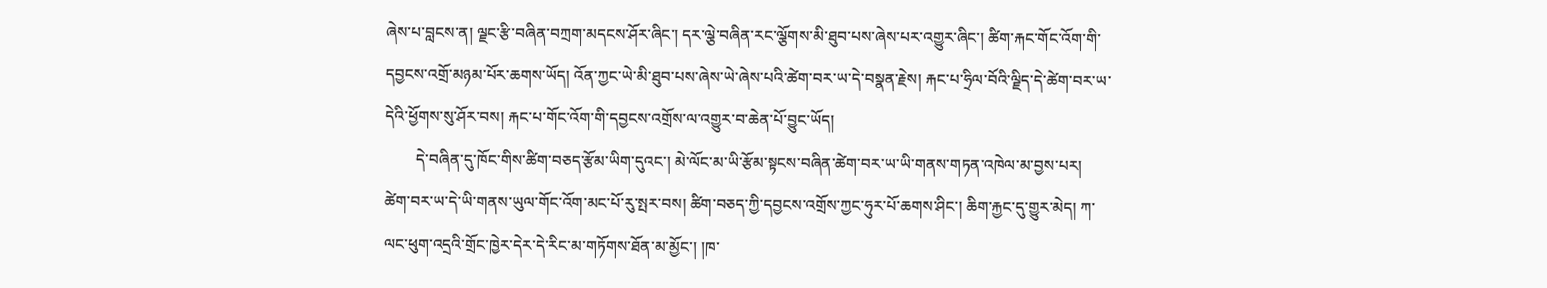ཞེས་པ་བླངས་ན། ལྗང་རྩི་བཞིན་བཀྲག་མདངས་ཤོར་ཞིང་། དར་ལྕེ་བཞིན་རང་ལྕོགས་མི་ཐུབ་པས་ཞེས་པར་འགྱུར་ཞིང་། ཚིག་རྐང་གོང་འོག་གི་དབྱངས་འགྲོ་མཉམ་པོར་ཆགས་ཡོད། འོན་ཀྱང་ཡེ་མི་ཐུབ་པས་ཞེས་ཡེ་ཞེས་པའི་ཚེག་བར་ཡ་དེ་བསྣན་རྗེས། རྐང་པ་ཧྲིལ་བོའི་ལྗིད་དེ་ཚེག་བར་ཡ་དེའི་ཕྱོགས་སུ་ཤོར་བས། རྐང་པ་གོང་འོག་གི་དབྱངས་འགྲོས་ལ་འགྱུར་བ་ཆེན་པོ་བྱུང་ཡོད།
        དེ་བཞིན་དུ་ཁོང་གིས་ཚིག་བཅད་རྩོམ་ཡིག་དུའང་། མེ་ལོང་མ་ཡི་རྩོམ་སྟངས་བཞིན་ཚེག་བར་ཡ་ཡི་གནས་གཏན་འཁེལ་མ་བྱས་པར། ཚེག་བར་ཡ་དེ་ཡི་གནས་ཡུལ་གོང་འོག་མང་པོ་རུ་སྤར་བས། ཚིག་བཅད་ཀྱི་དབྱངས་འགྲོས་ཀྱང་ཧུར་པོ་ཆགས་ཤིང་། ཆིག་རྐྱང་དུ་གྱུར་མེད། ཀ་ལང་ཕུག་འདྲའི་གྲོང་ཁྱེར་དེར་དེ་རིང་མ་གཏོགས་ཐོན་མ་མྱོང་། །ཁ་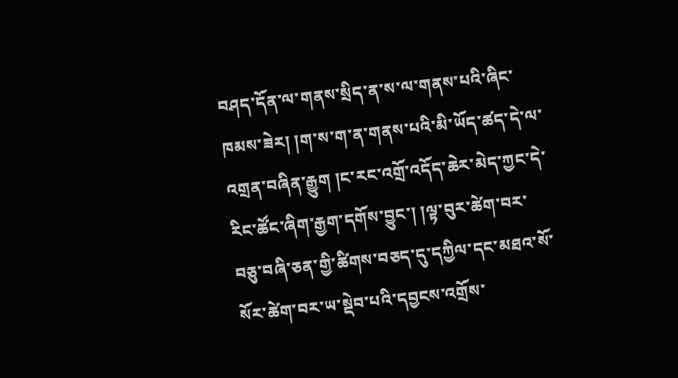བཤད་དོན་ལ་གནས་སྲིད་ན་ས་ལ་གནས་པའི་ཞིང་ཁམས་ཟེར། །ག་ས་ག་ན་གནས་པའི་མི་ཡོད་ཚད་དེ་ལ་འགྲན་བཞིན་རྒྱུག །ང་རང་འགྲོ་འདོད་ཆེར་མེད་ཀྱང་དེ་རིང་ཚོང་ཞིག་རྒྱག་དགོས་བྱུང་། །ལྟ་བུར་ཚེག་བར་བཅུ་བཞི་ཅན་གྱི་ཚིགས་བཅད་དུ་དཀྱིལ་དང་མཐའ་སོ་སོར་ཚེག་བར་ཡ་སྡེབ་པའི་དབྱངས་འགྲོས་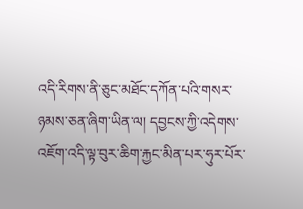འདི་རིགས་ནི་ཅུང་མཐོང་དཀོན་པའི་གསར་ཉམས་ཅན་ཞིག་ཡིན་ལ། དབྱངས་ཀྱི་འདེགས་འཇོག་འདི་ལྟ་བུར་ཆིག་རྐྱང་མིན་པར་ཧུར་པོར་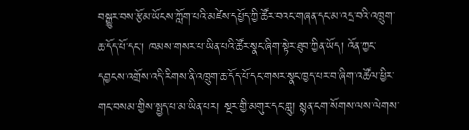བསྒྱུར་བས་རྩོམ་ཡོངས་ཀློག་པའི་མཛེས་དཔྱོད་ཀྱི་ཚོར་བའང་གཞན་དང་མ་འདྲ་བའི་འཁྲུག་ཆ་དོད་པོ་དང་། ཁམས་གསར་པ་ཡིན་པའི་ཚོར་སྣང་ཞིག་སྟེར་ཐུབ་ཀྱིན་ཡོད། འོན་ཀྱང་དབྱངས་འགྲོས་འདི་རིགས་ནི་འཁྲུག་ཆ་དོད་པོ་དང་གསར་སྣང་ཁྱད་པར་བ་ཞིག་འཚོལ་ཕྱིར་གང་བསམ་གྱིས་སྤྱད་པ་མ་ཡིན་པར། སྔར་གྱི་མགུར་དང་གླུ། སྙན་ངག་སོགས་ལས་ལེགས་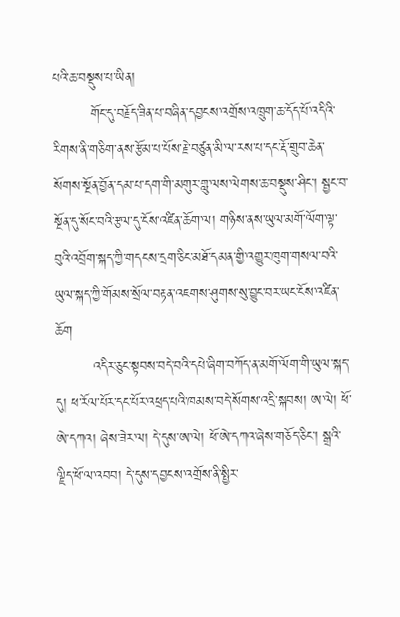པའི་ཆ་བསྡུས་པ་ཡིན།
        གོང་དུ་བརྗོད་ཟིན་པ་བཞིན་དབྱངས་འགྲོས་འཁྲུག་ཆ་དོད་པོ་འདིའི་རིགས་ནི་གཅིག་ནས་རྩོམ་པ་པོས་རྗེ་བཙུན་མི་ལ་རས་པ་དང་རྡོ་གྲུབ་ཆེན་སོགས་སྔོན་བྱོན་དམ་པ་དག་གི་མགུར་གླུ་ལས་ལེགས་ཆ་བསྡུས་ཤིང་། སྦྱང་བ་སྔོན་དུ་སོང་བའི་རྩལ་དུ་ངོས་འཛིན་ཆོག་ལ། གཉིས་ནས་ཡུལ་མགོ་ལོག་ལྟ་བུའི་འབྲོག་སྐད་ཀྱི་གདངས་དྲག་ཅིང་མཐོ་དམན་གྱི་འགྱུར་ཁུག་གསལ་བའི་ཡུལ་སྐད་ཀྱི་གོམས་སྲོལ་བརྟན་འཇགས་ཤུགས་སུ་བྱུང་བར་ཡང་ངོས་འཛིན་ཆོག
        འདིར་ཅུང་སྟབས་བདེ་བའི་དཔེ་ཞིག་བཀོད་ན་མགོ་ལོག་གི་ཡུལ་སྐད་དུ། ཕ་རོལ་པོར་དང་པོར་འཕྲད་པའི་ཁམས་བདེ་སོགས་འདྲི་སྐབས། ཨ་ལེ། ཕོ་ཨེ་དཀའ། ཞེས་ཟེར་ལ། དེ་དུས་ཨ་ལེ། ཕོ་ཨེ་དཀའ་ཞེས་གཅོད་ཅིང་། སྒྲའི་ལྗིད་ཕོ་ལ་འབབ། དེ་དུས་དབྱངས་འགྲོས་ནི་སྤྱིར་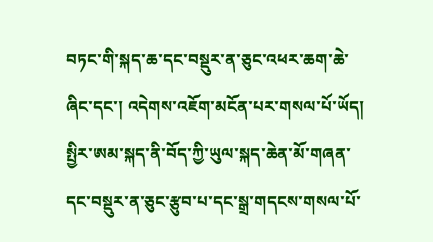བཏང་གི་སྐད་ཆ་དང་བསྡུར་ན་ཅུང་འཕར་ཆག་ཆེ་ཞིང་དང་། འདེགས་འཇོག་མངོན་པར་གསལ་པོ་ཡོད། སྤྱིར་ཨམ་སྐད་ནི་བོད་ཀྱི་ཡུལ་སྐད་ཆེན་མོ་གཞན་དང་བསྡུར་ན་ཅུང་རྩུབ་པ་དང་སྒྲ་གདངས་གསལ་པོ་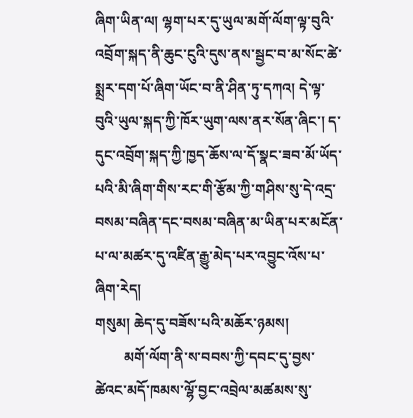ཞིག་ཡིན་ལ། ལྷག་པར་དུ་ཡུལ་མགོ་ལོག་ལྟ་བུའི་འབྲོག་སྐད་ནི་ཆུང་ངུའི་དུས་ནས་སྦྱང་བ་མ་སོང་ཚེ་སྨྲར་དག་པོ་ཞིག་ཡོང་བ་ནི་ཤིན་ཏུ་དཀའ། དེ་ལྟ་བུའི་ཡུལ་སྐད་ཀྱི་ཁོར་ཡུག་ལས་ནར་སོན་ཞིང་། ད་དུང་འབྲོག་སྐད་ཀྱི་ཁྱད་ཆོས་ལ་དོ་སྣང་ཟབ་མོ་ཡོད་པའི་མི་ཞིག་གིས་རང་གི་རྩོམ་ཀྱི་གཤིས་སུ་དེ་འདྲ་བསམ་བཞིན་དང་བསམ་བཞིན་མ་ཡིན་པར་མངོན་པ་ལ་མཚར་དུ་འཛིན་རྒྱུ་མེད་པར་འབྱུང་འོས་པ་ཞིག་རེད།
གསུམ། ཆེད་དུ་བཟོས་པའི་མཆོར་ཉམས།
        མགོ་ལོག་ནི་ས་བབས་ཀྱི་དབང་དུ་བྱས་ཚེའང་མདོ་ཁམས་ལྷོ་བྱང་འབྲེལ་མཚམས་སུ་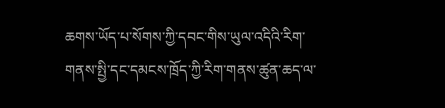ཆགས་ཡོད་པ་སོགས་ཀྱི་དབང་གིས་ཡུལ་འདིའི་རིག་གནས་སྤྱི་དང་དམངས་ཁྲོད་ཀྱི་རིག་གནས་ཚུན་ཆད་ལ་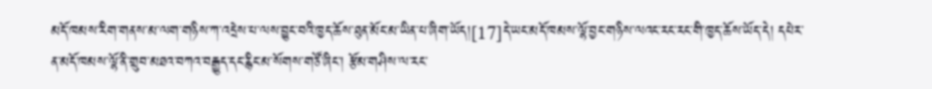མདོ་ཁམས་རིག་གནས་མ་ལག་གཉིས་ཀ་འདྲེས་པ་ལས་བྱུང་བའི་ཁྱད་ཆོས་ཐུན་མོང་མ་ཡིན་པ་ཞིག་ཡོད།[17]དེ་ཡང་མདོ་ཁམས་ལྷོ་བྱང་གཉིས་ལའང་རང་རང་གི་ཁྱད་ཆོས་ཡོད་དེ། དཔེར་ན་མདོ་ཁམས་ལྷོ་ནི་གྲུབ་མཐའ་བཀའ་བརྒྱུད་དང་རྙིང་མ་སོགས་གཙོ་ཞིང་། རྩོམ་གཤིས་ལ་རང་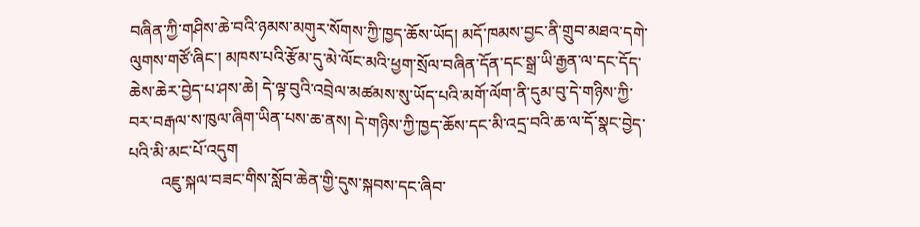བཞིན་ཀྱི་གཤིས་ཆེ་བའི་ཉམས་མགུར་སོགས་ཀྱི་ཁྱད་ཆོས་ཡོད། མདོ་ཁམས་བྱང་ནི་གྲུབ་མཐའ་དགེ་ལུགས་གཙོ་ཞིང་། མཁས་པའི་རྩོམ་དུ་མེ་ལོང་མའི་ཕྱག་སྲོལ་བཞིན་དོན་དང་སྒྲ་ཡི་རྒྱན་ལ་དང་དོད་ཆེས་ཆེར་བྱེད་པ་ཤས་ཆེ། དེ་ལྟ་བུའི་འབྲེལ་མཚམས་སུ་ཡོད་པའི་མགོ་ལོག་ནི་དུམ་བུ་དེ་གཉིས་ཀྱི་བར་བརྒལ་ས་ཁུལ་ཞིག་ཡིན་པས་ཆ་ནས། དེ་གཉིས་ཀྱི་ཁྱད་ཆོས་དང་མི་འདྲ་བའི་ཆ་ལ་དོ་སྣང་བྱེད་པའི་མི་མང་པོ་འདུག
        འཇུ་སྐལ་བཟང་གིས་སློབ་ཆེན་གྱི་དུས་སྐབས་དང་ཞིབ་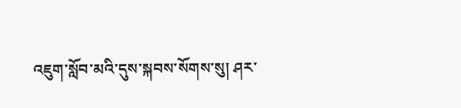འཇུག་སློབ་མའི་དུས་སྐབས་སོགས་སུ། ཤར་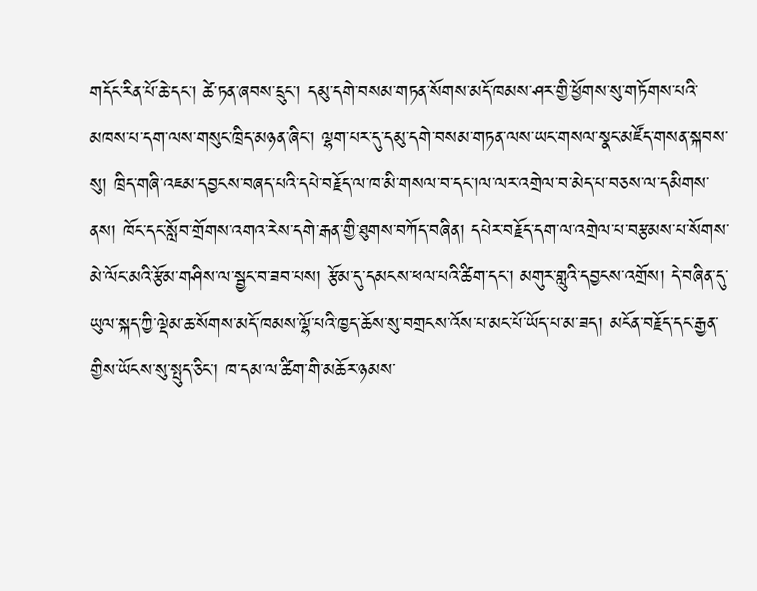གདོང་རིན་པོ་ཆེ་དང་། ཚེ་ཏན་ཞབས་དྲུང་། དམུ་དགེ་བསམ་གཏན་སོགས་མདོ་ཁམས་ཤར་གྱི་ཕྱོགས་སུ་གཏོགས་པའི་མཁས་པ་དག་ལས་གསུང་ཁྲིད་མཉན་ཞིང་། ལྷག་པར་དུ་དམུ་དགེ་བསམ་གཏན་ལས་ཡང་གསལ་སྣང་མཛོད་གསན་སྐབས་སུ། ཁྲིད་གཞི་འཇམ་དབྱངས་བཞད་པའི་དཔེ་བརྗོད་ལ་ཁ་མི་གསལ་བ་དང་།ལ་ལར་འགྲེལ་བ་མེད་པ་བཅས་ལ་དམིགས་ནས། ཁོང་དང་སློབ་གྲོགས་འགའ་རེས་དགེ་རྒན་གྱི་ཐུགས་བཀོད་བཞིན། དཔེར་བརྗོད་དག་ལ་འགྲེལ་པ་བརྩམས་པ་སོགས་མེ་ལོང་མའི་རྩོམ་གཤིས་ལ་སྦྱང་བ་ཟབ་པས། རྩོམ་དུ་དམངས་ཕལ་པའི་ཚིག་དང་། མགུར་གླུའི་དབྱངས་འགྲོས། དེ་བཞིན་དུ་ཡུལ་སྐད་ཀྱི་ལྡེམ་ཆ་སོགས་མདོ་ཁམས་ལྷོ་པའི་ཁྱད་ཆོས་སུ་བགྲངས་འོས་པ་མང་པོ་ཡོད་པ་མ་ཟད། མངོན་བརྗོད་དང་རྒྱན་གྱིས་ཡོངས་སུ་སྤུད་ཅིང་། ཁ་དམ་ལ་ཚིག་གི་མཆོར་ཉམས་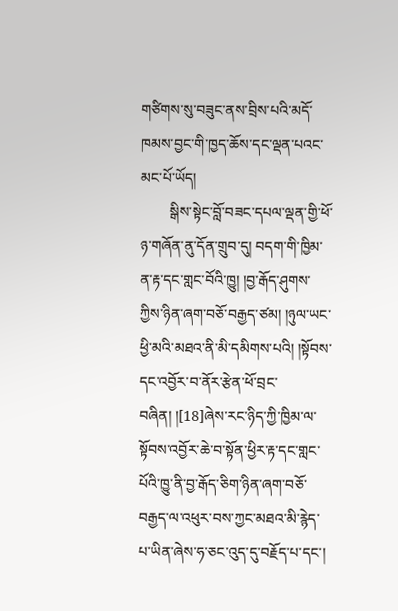གཙིགས་སུ་བཟུང་ནས་བྲིས་པའི་མདོ་ཁམས་བྱང་གི་ཁྱད་ཆོས་དང་ལྡན་པའང་མང་པོ་ཡོད།
        སྒིས་སྟེང་བློ་བཟང་དཔལ་ལྡན་གྱི་ཕོ་ཉ་གཞོན་ནུ་དོན་གྲུབ་དུ། བདག་གི་ཁྱིམ་ན་རྟ་དང་གླང་བོའི་ཁྱུ། །བྱ་རྒོད་ཤུགས་ཀྱིས་ཉིན་ཞག་བཅོ་བརྒྱད་ཙམ། །ཉུལ་ཡང་ཕྱི་མའི་མཐའ་ནི་མི་དམིགས་པའི། །སྟོབས་དང་འབྱོར་བ་ནོར་རྩེན་ཕོ་བྲང་བཞིན། །[18]ཞེས་རང་ཉིད་ཀྱི་ཁྱིམ་ལ་སྟོབས་འབྱོར་ཆེ་བ་སྟོན་ཕྱིར་རྟ་དང་གླང་པོའི་ཁྱུ་ནི་བྱ་རྒོད་ཅིག་ཉིན་ཞག་བཅོ་བརྒྱད་ལ་འཕུར་བས་ཀྱང་མཐའ་མི་རྙེད་པ་ཡིན་ཞེས་ཧ་ཅང་འུད་དུ་བརྗོད་པ་དང་།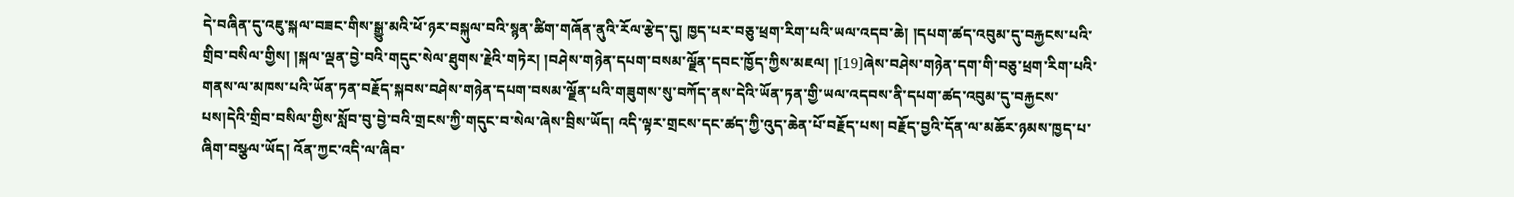དེ་བཞིན་དུ་འཇུ་སྐལ་བཟང་གིས་སྒྱུ་མའི་ཕོ་ཉར་བསྐུལ་བའི་སྙན་ཚིག་གཞོན་ནུའི་རོལ་རྩེད་དུ། ཁྱད་པར་བཅུ་ཕྲག་རིག་པའི་ཡལ་འདབ་ཆེ། །དཔག་ཚད་འབུམ་དུ་བརྐྱངས་པའི་གྲིབ་བསིལ་གྱིས། །སྐལ་ལྡན་བྱེ་བའི་གདུང་སེལ་ཐུགས་རྗེའི་གཏེར། །བཤེས་གཉེན་དཔག་བསམ་ལྗོན་དབང་ཁྱོད་ཀྱིས་མཇལ། །[19]ཞེས་བཤེས་གཉེན་དག་གི་བཅུ་ཕྲག་རིག་པའི་གནས་ལ་མཁས་པའི་ཡོན་ཏན་བརྗོད་སྐབས་བཤེས་གཉེན་དཔག་བསམ་ལྗོན་པའི་གཟུགས་སུ་བཀོད་ནས་དེའི་ཡོན་ཏན་གྱི་ཡལ་འདབས་ནི་དཔག་ཚད་འབུམ་དུ་བརྐྱངས་པས།དེའི་གྲིབ་བསིལ་གྱིས་སློབ་བུ་བྱེ་བའི་གྲངས་ཀྱི་གདུང་བ་སེལ་ཞེས་བྲིས་ཡོད། འདི་ལྟར་གྲངས་དང་ཚད་ཀྱི་འུད་ཆེན་པོ་བརྗོད་པས། བརྗོད་བྱའི་དོན་ལ་མཆོར་ཉམས་ཁྱད་པ་ཞིག་བསྩལ་ཡོད། འོན་ཀྱང་འདི་ལ་ཞིབ་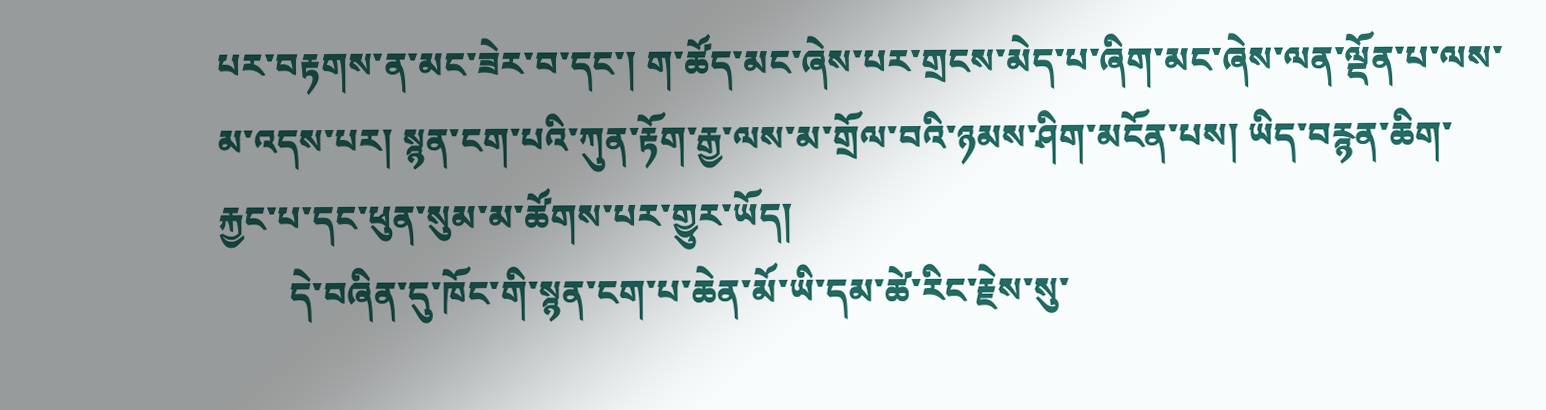པར་བརྟགས་ན་མང་ཟེར་བ་དང་། ག་ཚོད་མང་ཞེས་པར་གྲངས་མེད་པ་ཞིག་མང་ཞེས་ལན་ལྡོན་པ་ལས་མ་འདས་པར། སྙན་ངག་པའི་ཀུན་རྟོག་རྒྱ་ལས་མ་གྲོལ་བའི་ཉམས་ཤིག་མངོན་པས། ཡིད་བརྙན་ཆིག་རྐྱང་པ་དང་ཕུན་སུམ་མ་ཚོགས་པར་གྱུར་ཡོད།
        དེ་བཞིན་དུ་ཁོང་གི་སྙན་ངག་པ་ཆེན་མོ་ཡི་དམ་ཚེ་རིང་རྗེས་སུ་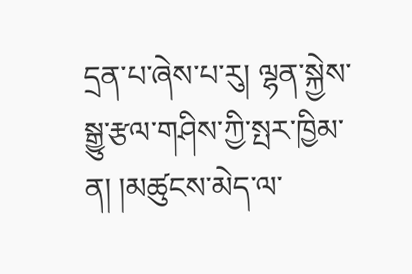དྲན་པ་ཞེས་པ་རུ། ལྷན་སྐྱེས་སྒྱུ་རྩལ་གཤིས་ཀྱི་སྤར་ཁྱིམ་ན། །མཚུངས་མེད་ལ་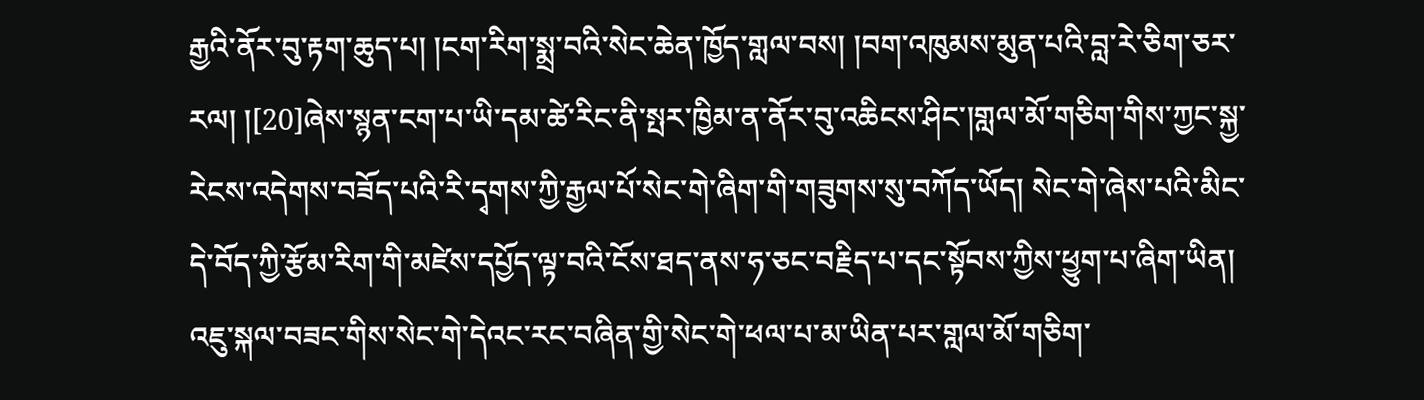རྒྱའི་ནོར་བུ་རྟག་ཆུད་པ། །ངག་རིག་སྨྲ་བའི་སེང་ཆེན་ཁྱོད་གླལ་བས། །བག་འཁུམས་མུན་པའི་བླ་རེ་ཅིག་ཅར་རལ། །[20]ཞེས་སྙན་ངག་པ་ཡི་དམ་ཚེ་རིང་ནི་སྤར་ཁྱིམ་ན་ནོར་བུ་འཆིངས་ཤིང་།གླལ་མོ་གཅིག་གིས་ཀྱང་སྐྱ་རེངས་འདེགས་བཟོད་པའི་རི་དྭགས་ཀྱི་རྒྱལ་པོ་སེང་གེ་ཞིག་གི་གཟུགས་སུ་བཀོད་ཡོད། སེང་གེ་ཞེས་པའི་མིང་དེ་བོད་ཀྱི་རྩོམ་རིག་གི་མཛེས་དཔྱོད་ལྟ་བའི་ངོས་ཐད་ནས་ཧ་ཅང་བརྗིད་པ་དང་སྟོབས་ཀྱིས་ཕྱུག་པ་ཞིག་ཡིན། འཇུ་སྐལ་བཟང་གིས་སེང་གེ་དེའང་རང་བཞིན་གྱི་སེང་གེ་ཕལ་པ་མ་ཡིན་པར་གླལ་མོ་གཅིག་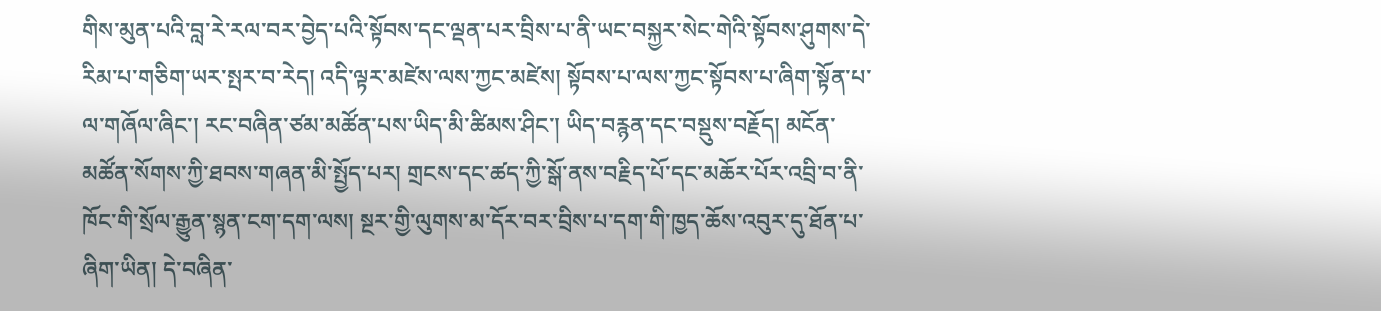གིས་མུན་པའི་བླ་རེ་རལ་བར་བྱེད་པའི་སྟོབས་དང་ལྡན་པར་བྲིས་པ་ནི་ཡང་བསྐྱར་སེང་གེའི་སྟོབས་ཤུགས་དེ་རིམ་པ་གཅིག་ཡར་སྤར་བ་རེད། འདི་ལྟར་མཛེས་ལས་ཀྱང་མཛེས། སྟོབས་པ་ལས་ཀྱང་སྟོབས་པ་ཞིག་སྟོན་པ་ལ་གཞོལ་ཞིང་། རང་བཞིན་ཙམ་མཚོན་པས་ཡིད་མི་ཚིམས་ཤིང་། ཡིད་བརྙན་དང་བསྡུས་བརྗོད། མངོན་མཚོན་སོགས་ཀྱི་ཐབས་གཞན་མི་སྤྱོད་པར། གྲངས་དང་ཚད་ཀྱི་སྒོ་ནས་བརྗིད་པོ་དང་མཆོར་པོར་འབྲི་བ་ནི་ཁོང་གི་སྲོལ་རྒྱུན་སྙན་ངག་དག་ལས། སྔར་གྱི་ལུགས་མ་དོར་བར་བྲིས་པ་དག་གི་ཁྱད་ཆོས་འབུར་དུ་ཐོན་པ་ཞིག་ཡིན། དེ་བཞིན་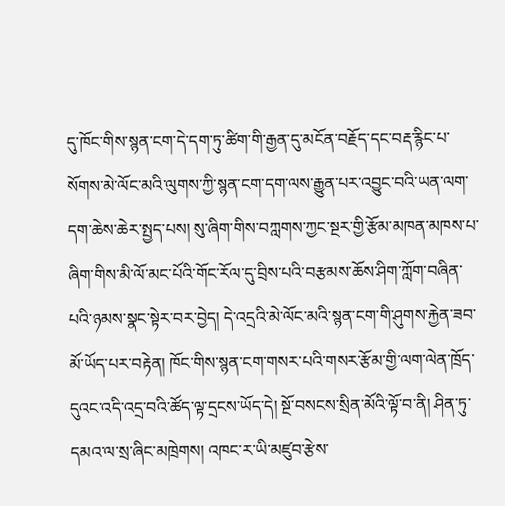དུ་ཁོང་གིས་སྙན་ངག་དེ་དག་ཏུ་ཚིག་གི་རྒྱན་དུ་མངོན་བརྗོད་དང་བརྡ་རྙིང་པ་སོགས་མེ་ལོང་མའི་ལུགས་ཀྱི་སྙན་ངག་དག་ལས་རྒྱུན་པར་འབྱུང་བའི་ཡན་ལག་དག་ཆེས་ཆེར་སྤྱད་པས། སུ་ཞིག་གིས་བཀླགས་ཀྱང་སྔར་གྱི་རྩོམ་མཁན་མཁས་པ་ཞིག་གིས་མི་ལོ་མང་པོའི་གོང་རོལ་དུ་བྲིས་པའི་བརྩམས་ཆོས་ཤིག་ཀློག་བཞིན་པའི་ཉམས་སྣང་སྟེར་བར་བྱེད། དེ་འདྲའི་མེ་ལོང་མའི་སྙན་ངག་གི་ཤུགས་རྐྱེན་ཟབ་མོ་ཡོད་པར་བརྟེན། ཁོང་གིས་སྙན་ངག་གསར་པའི་གསར་རྩོམ་གྱི་ལག་ལེན་ཁྲོད་དུའང་འདི་འདྲ་བའི་ཚོད་ལྟ་དྲངས་ཡོད་དེ། སྔོ་བསངས་སྲིན་མོའི་ལྟོ་བ་ནི། ཤིན་ཏུ་དམའ་ལ་སྲ་ཞིང་མཁྲེགས། འཁང་ར་ཡི་མཛུབ་རྩེས་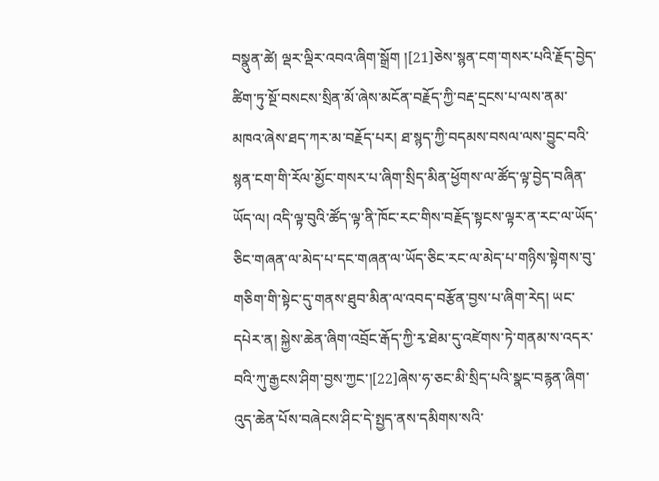བསྣུན་ཚེ། ལྡར་ལྡིར་འབའ་ཞིག་སྒྲོག །[21]ཅེས་སྙན་ངག་གསར་པའི་རྗོད་བྱེད་ཚིག་ཏུ་སྔོ་བསངས་སྲིན་མོ་ཞེས་མངོན་བརྗོད་ཀྱི་བརྡ་དྲངས་པ་ལས་ནམ་མཁའ་ཞེས་ཐད་ཀར་མ་བརྗོད་པར། ཐ་སྙད་ཀྱི་བདམས་བསལ་ལས་བྱུང་བའི་སྙན་ངག་གི་རོལ་མྱོང་གསར་པ་ཞིག་སྲིད་མིན་ཕྱོགས་ལ་ཚོད་ལྟ་བྱེད་བཞིན་ཡོད་ལ། འདི་ལྟ་བུའི་ཚོད་ལྟ་ནི་ཁོང་རང་གིས་བརྗོད་སྟངས་ལྟར་ན་རང་ལ་ཡོད་ཅིང་གཞན་ལ་མེད་པ་དང་གཞན་ལ་ཡོད་ཅིང་རང་ལ་མེད་པ་གཉིས་སྟེགས་བུ་གཅིག་གི་སྟེང་དུ་གནས་ཐུབ་མིན་ལ་འབད་བརྩོན་བྱས་པ་ཞིག་རེད། ཡང་དཔེར་ན། སྐྱེས་ཆེན་ཞིག་འབྲོང་རྒོད་ཀྱི་རྭ་ཐེམ་དུ་འཛེགས་ཏེ་གནམ་ས་འདར་བའི་ཀུ་རྒྱངས་ཤིག་བྱས་ཀྱང་།[22]ཞེས་ཧ་ཅང་མི་སྲིད་པའི་སྣང་བརྙན་ཞིག་འུད་ཆེན་པོས་བཞེངས་ཤིང་དེ་སྤྱད་ནས་དམིགས་སའི་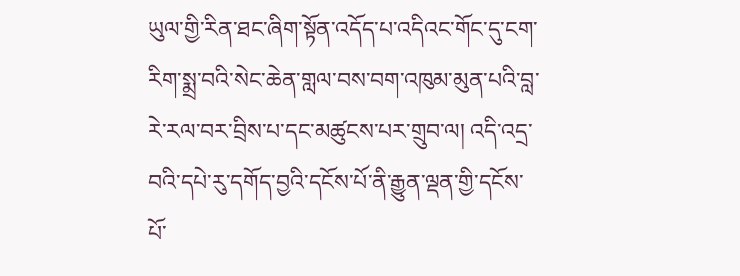ཡུལ་གྱི་རིན་ཐང་ཞིག་སྟོན་འདོད་པ་འདིའང་གོང་དུ་ངག་རིག་སྨྲ་བའི་སེང་ཆེན་གླལ་བས་བག་འཁུམ་མུན་པའི་བླ་རེ་རལ་བར་བྲིས་པ་དང་མཚུངས་པར་གྲུབ་ལ། འདི་འདྲ་བའི་དཔེ་རུ་དགོད་བྱའི་དངོས་པོ་ནི་རྒྱུན་ལྡན་གྱི་དངོས་པོ་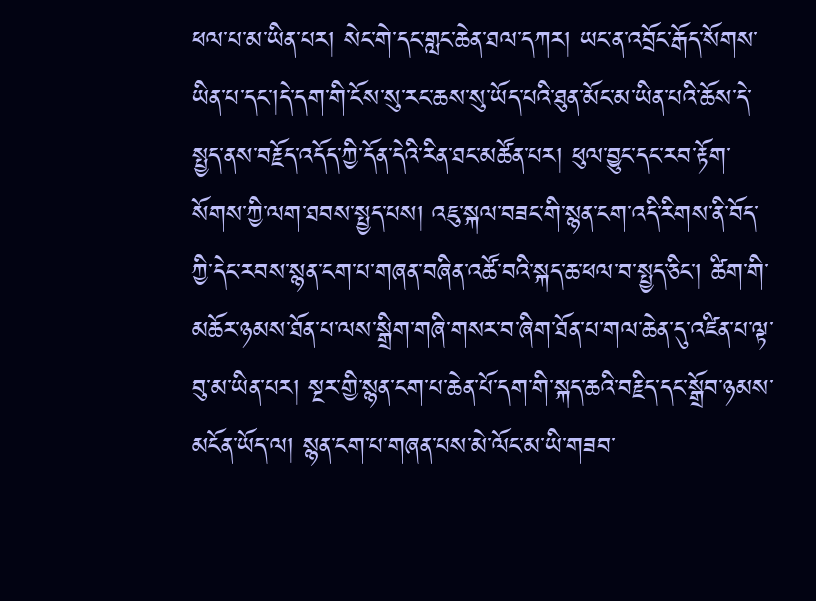ཕལ་པ་མ་ཡིན་པར། སེང་གེ་དང་གླང་ཆེན་ཐལ་དཀར། ཡང་ན་འབྲོང་རྒོད་སོགས་ཡིན་པ་དང་།དེ་དག་གི་ངོས་སུ་རང་ཆས་སུ་ཡོད་པའི་ཐུན་མོང་མ་ཡིན་པའི་ཆོས་དེ་སྤྱད་ནས་བརྗོད་འདོད་ཀྱི་དོན་དེའི་རིན་ཐང་མཚོན་པར། ཕུལ་བྱུང་དང་རབ་རྟོག་སོགས་ཀྱི་ལག་ཐབས་སྤྱད་པས། འཇུ་སྐལ་བཟང་གི་སྙན་ངག་འདི་རིགས་ནི་བོད་ཀྱི་དེང་རབས་སྙན་ངག་པ་གཞན་བཞིན་འཚོ་བའི་སྐད་ཆ་ཕལ་བ་སྤྱད་ཅིང་། ཚིག་གི་མཆོར་ཉམས་ཐོན་པ་ལས་སྒྲིག་གཞི་གསར་བ་ཞིག་ཐོན་པ་གལ་ཆེན་དུ་འཛིན་པ་ལྟ་བུ་མ་ཡིན་པར། སྔར་གྱི་སྙན་ངག་པ་ཆེན་པོ་དག་གི་སྐད་ཆའི་བརྗིད་དང་སྒྲོབ་ཉམས་མངོན་ཡོད་ལ། སྙན་ངག་པ་གཞན་པས་མེ་ལོང་མ་ཡི་གཟབ་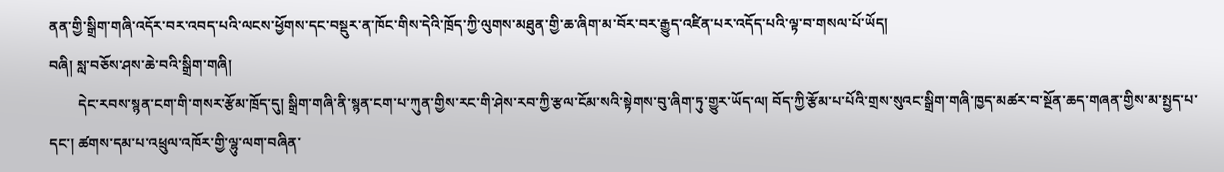ནན་གྱི་སྒྲིག་གཞི་འདོར་བར་འབད་པའི་ལངས་ཕྱོགས་དང་བསྡུར་ན་ཁོང་གིས་དེའི་ཁྲོད་ཀྱི་ལུགས་མཐུན་གྱི་ཆ་ཞིག་མ་བོར་བར་རྒྱུད་འཛིན་པར་འདོད་པའི་ལྟ་བ་གསལ་པོ་ཡོད།
བཞི། སླ་བཅོས་ཤས་ཆེ་བའི་སྒྲིག་གཞི།
        དེང་རབས་སྙན་ངག་གི་གསར་རྩོམ་ཁྲོད་དུ། སྒྲིག་གཞི་ནི་སྙན་ངག་པ་ཀུན་གྱིས་རང་གི་ཤེས་རབ་ཀྱི་རྩལ་ངོམ་སའི་སྟེགས་བུ་ཞིག་ཏུ་གྱུར་ཡོད་ལ། བོད་ཀྱི་རྩོམ་པ་པོའི་གྲས་སུའང་སྒྲིག་གཞི་ཁྱད་མཚར་བ་སྔོན་ཆད་གཞན་གྱིས་མ་སྤྱད་པ་དང་། ཚགས་དམ་པ་འཕྲུལ་འཁོར་གྱི་ལྷུ་ལག་བཞིན་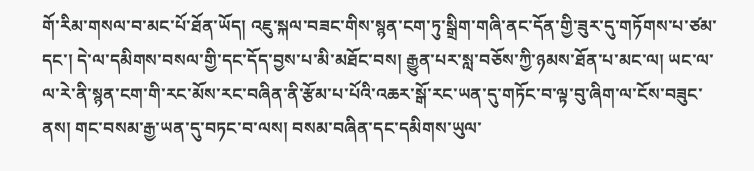གོ་རིམ་གསལ་བ་མང་པོ་ཐོན་ཡོད། འཇུ་སྐལ་བཟང་གིས་སྙན་ངག་ཏུ་སྒྲིག་གཞི་ནང་དོན་གྱི་ཟུར་དུ་གཏོགས་པ་ཙམ་དང་། དེ་ལ་དམིགས་བསལ་གྱི་དང་དོད་བྱས་པ་མི་མཐོང་བས། རྒྱུན་པར་སླ་བཅོས་ཀྱི་ཉམས་ཐོན་པ་མང་ལ། ཡང་ལ་ལ་རེ་ནི་སྙན་ངག་གི་རང་མོས་རང་བཞིན་ནི་རྩོམ་པ་པོའི་འཆར་སྒོ་རང་ཡན་དུ་གཏོང་བ་ལྟ་བུ་ཞིག་ལ་ངོས་བཟུང་ནས། གང་བསམ་རྒྱ་ཡན་དུ་བཏང་བ་ལས། བསམ་བཞིན་དང་དམིགས་ཡུལ་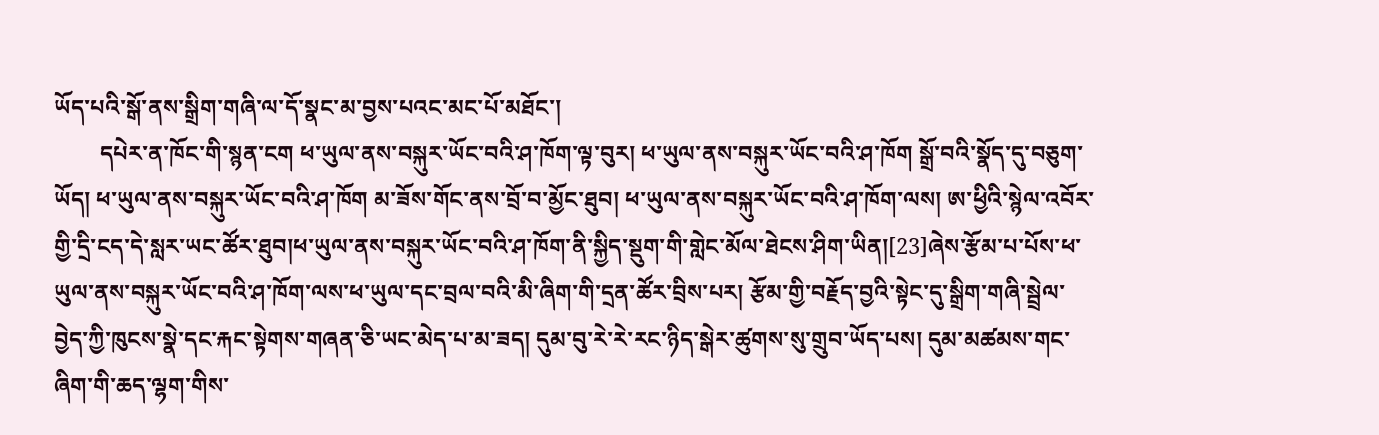ཡོད་པའི་སྒོ་ནས་སྒྲིག་གཞི་ལ་དོ་སྣང་མ་བྱས་པའང་མང་པོ་མཐོང་།
        དཔེར་ན་ཁོང་གི་སྙན་ངག ཕ་ཡུལ་ནས་བསྐུར་ཡོང་བའི་ཤ་ཁོག་ལྟ་བུར། ཕ་ཡུལ་ནས་བསྐུར་ཡོང་བའི་ཤ་ཁོག སྒྲོ་བའི་སྣོད་དུ་བཅུག་ཡོད། ཕ་ཡུལ་ནས་བསྐུར་ཡོང་བའི་ཤ་ཁོག མ་ཟོས་གོང་ནས་བྲོ་བ་མྱོང་ཐུབ། ཕ་ཡུལ་ནས་བསྐུར་ཡོང་བའི་ཤ་ཁོག་ལས། ཨ་ཕྱིའི་སྙེལ་འབོར་གྱི་དྲི་ངད་དེ་སླར་ཡང་ཚོར་ཐུབ།ཕ་ཡུལ་ནས་བསྐུར་ཡོང་བའི་ཤ་ཁོག་ནི་སྐྱིད་སྡུག་གི་གླེང་མོལ་ཐེངས་ཤིག་ཡིན།[23]ཞེས་རྩོམ་པ་པོས་ཕ་ཡུལ་ནས་བསྐུར་ཡོང་བའི་ཤ་ཁོག་ལས་ཕ་ཡུལ་དང་བྲལ་བའི་མི་ཞིག་གི་དྲན་ཚོར་བྲིས་པར། རྩོམ་གྱི་བརྗོད་བྱའི་སྟེང་དུ་སྒྲིག་གཞི་སྦྲེལ་བྱེད་ཀྱི་ཁུངས་སྣེ་དང་རྐང་སྟེགས་གཞན་ཅི་ཡང་མེད་པ་མ་ཟད། དུམ་བུ་རེ་རེ་རང་ཉིད་སྒེར་ཚུགས་སུ་གྲུབ་ཡོད་པས། དུམ་མཚམས་གང་ཞིག་གི་ཆད་ལྷག་གིས་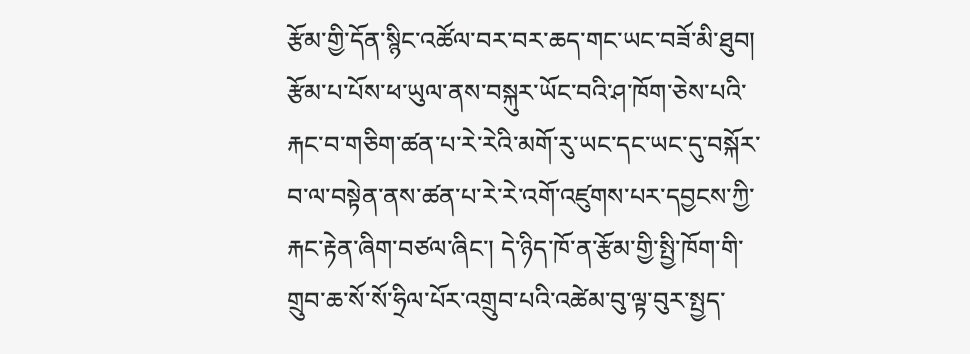རྩོམ་གྱི་དོན་སྙིང་འཚོལ་བར་བར་ཆད་གང་ཡང་བཟོ་མི་ཐུབ། རྩོམ་པ་པོས་ཕ་ཡུལ་ནས་བསྐུར་ཡོང་བའི་ཤ་ཁོག་ཅེས་པའི་རྐང་བ་གཅིག་ཚན་པ་རེ་རེའི་མགོ་རུ་ཡང་དང་ཡང་དུ་བསྐོར་བ་ལ་བསྟེན་ནས་ཚན་པ་རེ་རེ་འགོ་འཛུགས་པར་དབྱངས་ཀྱི་རྐང་རྟེན་ཞིག་བཙལ་ཞིང་། དེ་ཉིད་ཁོ་ན་རྩོམ་གྱི་སྤྱི་ཁོག་གི་གྲུབ་ཆ་སོ་སོ་ཧྲིལ་པོར་འགྲུབ་པའི་འཚེམ་བུ་ལྟ་བུར་སྤྱད་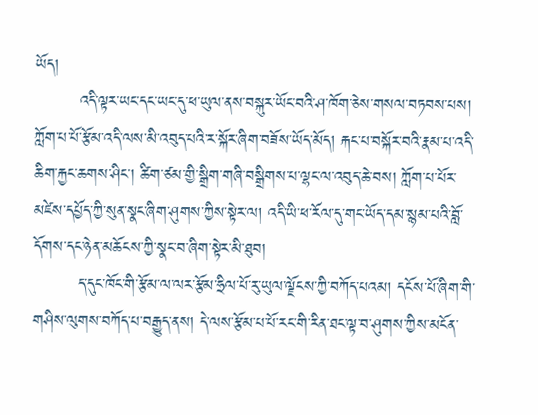ཡོད།
        འདི་ལྟར་ཡང་དང་ཡང་དུ་ཕ་ཡུལ་ནས་བསྐུར་ཡོང་བའི་ཤ་ཁོག་ཅེས་གསལ་བཏབས་པས། ཀློག་པ་པོ་རྩོམ་འདི་ལས་མི་འབུད་པའི་ར་སྐོར་ཞིག་བཟོས་ཡོད་མོད། རྐང་པ་བསྐོར་བའི་རྣམ་པ་འདི་ཆིག་རྐྱང་ཆགས་ཤིང་། ཚིག་ཙམ་གྱི་སྒྲིག་གཞི་བསྒྲིགས་པ་ལྷང་ལ་འབུད་ཆེ་བས། ཀློག་པ་པོར་མཛེས་དཔྱོད་ཀྱི་སུན་སྣང་ཞིག་ཤུགས་ཀྱིས་སྟེར་ལ། འདི་ཡི་ཕ་རོལ་དུ་གང་ཡོད་དམ་སྙམ་པའི་བློ་དོགས་དང་ཉེན་མཆོངས་ཀྱི་སྣང་བ་ཞིག་སྟེར་མི་ཐུབ།
        ད་དུང་ཁོང་གི་རྩོམ་ལ་ལར་རྩོམ་ཧྲིལ་པོ་རུ་ཡུལ་ལྗོངས་ཀྱི་བཀོད་པའམ། དངོས་པོ་ཞིག་གི་གཤིས་ལུགས་བཀོད་པ་བརྒྱུད་ནས། དེ་ལས་རྩོམ་པ་པོ་རང་གི་རིན་ཐང་ལྟ་བ་ཤུགས་ཀྱིས་མངོན་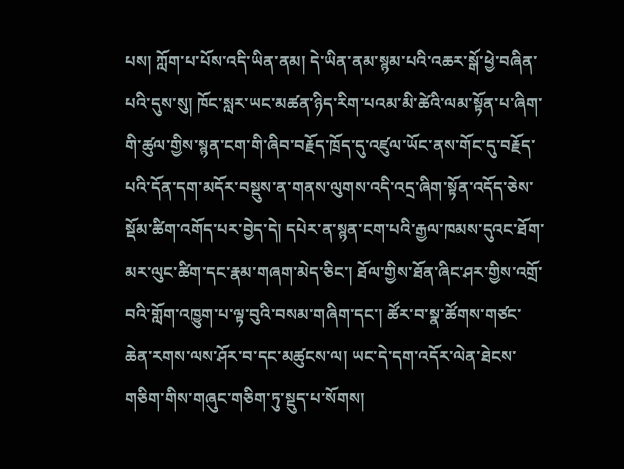པས། ཀློག་པ་པོས་འདི་ཡིན་ནམ། དེ་ཡིན་ནམ་སྙམ་པའི་འཆར་སྒོ་ཕྱེ་བཞིན་པའི་དུས་སུ། ཁོང་སླར་ཡང་མཚན་ཉིད་རིག་པའམ་མི་ཚེའི་ལམ་སྟོན་པ་ཞིག་གི་ཚུལ་གྱིས་སྙན་ངག་གི་ཞིབ་བརྗོད་ཁྲོད་དུ་འཛུལ་ཡོང་ནས་གོང་དུ་བརྗོད་པའི་དོན་དག་མདོར་བསྡུས་ན་གནས་ལུགས་འདི་འདྲ་ཞིག་སྟོན་འདོད་ཅེས་སྡོམ་ཚིག་འགོད་པར་བྱེད་དེ། དཔེར་ན་སྙན་ངག་པའི་རྒྱལ་ཁམས་དུའང་ཐོག་མར་ལུང་ཚིག་དང་རྣམ་གཞག་མེད་ཅིང་། ཐོལ་གྱིས་ཐོན་ཞིང་ཤར་གྱིས་འགྲོ་བའི་གློག་འཁྱུག་པ་ལྟ་བུའི་བསམ་གཞིག་དང་། ཚོར་བ་སྣ་ཚོགས་གཙང་ཆེན་རགས་ལས་ཤོར་བ་དང་མཚུངས་ལ། ཡང་དེ་དག་འདོར་ལེན་ཐེངས་གཅིག་གིས་གཞུང་གཅིག་ཏུ་སྡུད་པ་སོགས།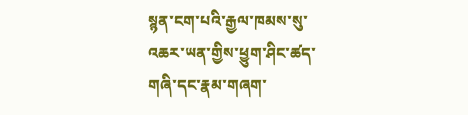སྙན་ངག་པའི་རྒྱལ་ཁམས་སུ་འཆར་ཡན་གྱིས་ཕྱུག་ཤིང་ཚད་གཞི་དང་རྣམ་གཞག་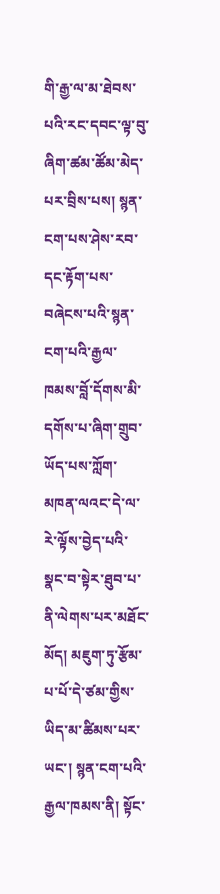གི་རྒྱ་ལ་མ་ཐེབས་པའི་རང་དབང་ལྟ་བུ་ཞིག་ཚམ་ཚོམ་མེད་པར་བྲིས་པས། སྙན་ངག་པས་ཤེས་རབ་དང་རྟོག་པས་བཞེངས་པའི་སྙན་ངག་པའི་རྒྱལ་ཁམས་བློ་དོགས་མི་དགོས་པ་ཞིག་གྲུབ་ཡོད་པས་ཀློག་མཁན་ལའང་དེ་ལ་རེ་ལྟོས་བྱེད་པའི་སྣང་བ་སྟེར་ཐུབ་པ་ནི་ལེགས་པར་མཐོང་མོད། མཇུག་ཏུ་རྩོམ་པ་པོ་དེ་ཙམ་གྱིས་ཡིད་མ་ཚིམས་པར་ཡང་། སྙན་ངག་པའི་རྒྱལ་ཁམས་ནི། སྟོང་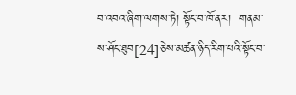བ་འབའ་ཞིག་ལགས་ཏེ། སྟོང་བ་ཁོ་ནར།  གནམ་ས་ཤོང་ཐུབ[24]ཅེས་མཚན་ཉིད་རིག་པའི་སྟོང་བ་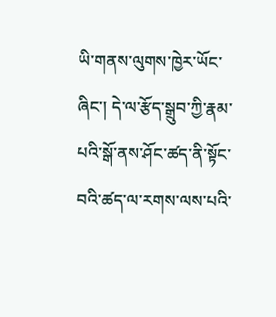ཡི་གནས་ལུགས་ཁྱེར་ཡོང་ཞིང་། དེ་ལ་རྩོད་སྒྲུབ་ཀྱི་རྣམ་པའི་སྒོ་ནས་ཤོང་ཚད་ནི་སྟོང་བའི་ཚད་ལ་རགས་ལས་པའི་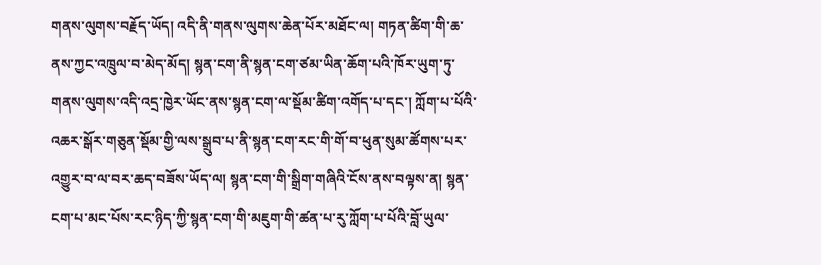གནས་ལུགས་བརྗོད་ཡོད། འདི་ནི་གནས་ལུགས་ཆེན་པོར་མཐོང་ལ། གཏན་ཚིག་གི་ཆ་ནས་ཀྱང་འཁྲུལ་བ་མེད་མོད། སྙན་ངག་ནི་སྙན་ངག་ཙམ་ཡིན་ཆོག་པའི་ཁོར་ཡུག་ཏུ་གནས་ལུགས་འདི་འདྲ་ཁྱེར་ཡོང་ནས་སྙན་ངག་ལ་སྡོམ་ཚིག་འགོད་པ་དང་། ཀློག་པ་པོའི་འཆར་སྒོར་གཅུན་སྡོམ་གྱི་ལས་སྒྲུབ་པ་ནི་སྙན་ངག་རང་གི་གོ་བ་ཕུན་སུམ་ཚོགས་པར་འགྱུར་བ་ལ་བར་ཆད་བཟོས་ཡོད་ལ། སྙན་ངག་གི་སྒྲིག་གཞིའི་ངོས་ནས་བལྟས་ན། སྙན་ངག་པ་མང་པོས་རང་ཉིད་ཀྱི་སྙན་ངག་གི་མཇུག་གི་ཚན་པ་རུ་ཀློག་པ་པོའི་བློ་ཡུལ་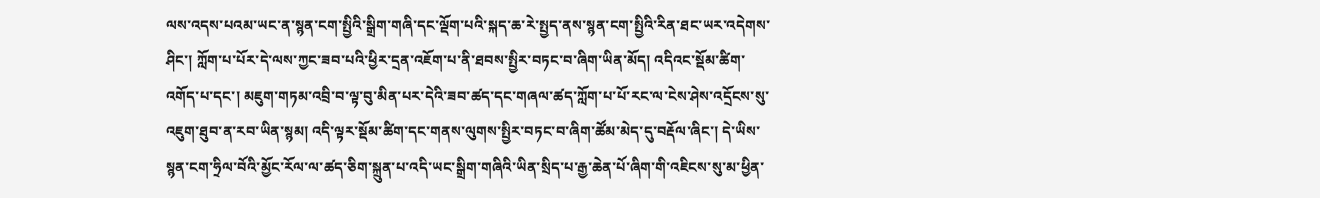ལས་འདས་པའམ་ཡང་ན་སྙན་ངག་སྤྱིའི་སྒྲིག་གཞི་དང་ལྡོག་པའི་སྐད་ཆ་རེ་སྤྱད་ནས་སྙན་ངག་སྤྱིའི་རིན་ཐང་ཡར་འདེགས་ཤིང་། ཀློག་པ་པོར་དེ་ལས་ཀྱང་ཟབ་པའི་ཕྱིར་དྲན་འཇོག་པ་ནི་ཐབས་སྤྱིར་བཏང་བ་ཞིག་ཡིན་མོད། འདིའང་སྡོམ་ཚིག་འགོད་པ་དང་། མཇུག་གཏམ་འབྲི་བ་ལྟ་བུ་མིན་པར་དེའི་ཟབ་ཚད་དང་གཞལ་ཚད་ཀློག་པ་པོ་རང་ལ་ངེས་ཤེས་འདྲོངས་སུ་འཇུག་ཐུབ་ན་རབ་ཡིན་སྙམ། འདི་ལྟར་སྡོམ་ཚིག་དང་གནས་ལུགས་སྤྱིར་བཏང་བ་ཞིག་ཚོམ་མེད་དུ་བརྡོལ་ཞིང་། དེ་ཡིས་སྙན་ངག་ཧྲིལ་བོའི་མྱོང་རོལ་ལ་ཚད་ཅིག་སྐྲུན་པ་འདི་ཡང་སྒྲིག་གཞིའི་ཡིན་སྲིད་པ་རྒྱ་ཆེན་པོ་ཞིག་གི་འཇིངས་སུ་མ་ཕྱིན་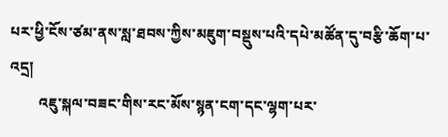པར་ཕྱི་ངོས་ཙམ་ནས་སླ་ཐབས་ཀྱིས་མཇུག་བསྡུས་པའི་དཔེ་མཚོན་དུ་བརྩི་ཆོག་པ་འདྲ།
        འཇུ་སྐལ་བཟང་གིས་རང་མོས་སྙན་ངག་དང་ལྷག་པར་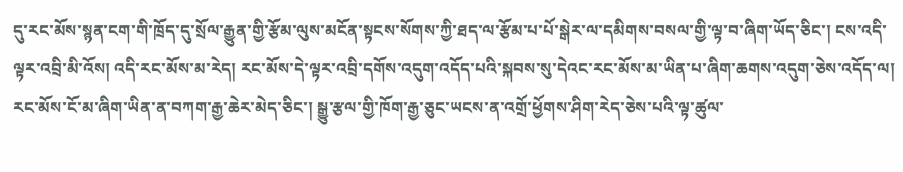དུ་རང་མོས་སྙན་ངག་གི་ཁྲོད་དུ་སྲོལ་རྒྱུན་གྱི་རྩོམ་ལུས་མངོན་སྟངས་སོགས་ཀྱི་ཐད་ལ་རྩོམ་པ་པོ་སྒེར་ལ་དམིགས་བསལ་གྱི་ལྟ་བ་ཞིག་ཡོད་ཅིང་། ངས་འདི་ལྟར་འབྲི་མི་འོས། འདི་རང་མོས་མ་རེད། རང་མོས་དེ་ལྟར་འབྲི་དགོས་འདུག་འདོད་པའི་སྐབས་སུ་དེའང་རང་མོས་མ་ཡིན་པ་ཞིག་ཆགས་འདུག་ཅེས་འདོད་ལ། རང་མོས་ངོ་མ་ཞིག་ཡིན་ན་བཀག་རྒྱ་ཆེར་མེད་ཅིང་། སྒྱུ་རྩལ་གྱི་ཁོག་རྒྱ་ཅུང་ཡངས་ན་འགྲོ་ཕྱོགས་ཤིག་རེད་ཅེས་པའི་ལྟ་ཚུལ་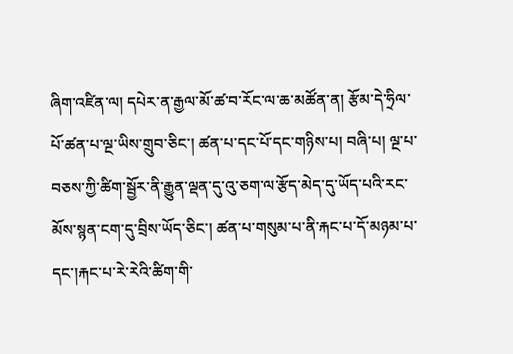ཞིག་འཛིན་ལ། དཔེར་ན་རྒྱལ་མོ་ཚ་བ་རོང་ལ་ཆ་མཚོན་ན། རྩོམ་དེ་ཧྲིལ་པོ་ཚན་པ་ལྔ་ཡིས་གྲུབ་ཅིང་། ཚན་པ་དང་པོ་དང་གཉིས་པ། བཞི་པ། ལྔ་པ་བཅས་ཀྱི་ཚིག་སྦྱོར་ནི་རྒྱུན་ལྡན་དུ་འུ་ཅག་ལ་རྩོད་མེད་དུ་ཡོད་པའི་རང་མོས་སྙན་ངག་དུ་བྲིས་ཡོད་ཅིང་། ཚན་པ་གསུམ་པ་ནི་རྐང་པ་དོ་མཉམ་པ་དང་།རྐང་པ་རེ་རེའི་ཚིག་གི་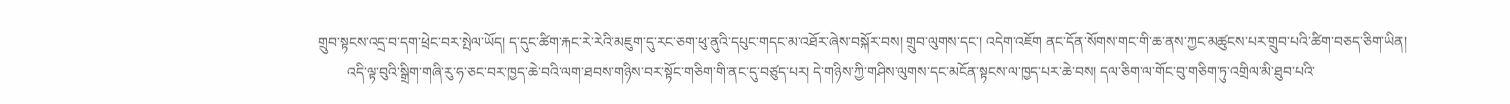གྲུབ་སྟངས་འདྲ་བ་དག་ཕྲེང་བར་སྤེལ་ཡོད། ད་དུང་ཚིག་རྐང་རེ་རེའི་མཇུག་དུ་རང་ཅག་ཕུ་ནུའི་དཔུང་གདང་མ་འཐོར་ཞེས་བསྐོར་བས། གྲུབ་ལུགས་དང་། འདེག་འཇོག ནང་དོན་སོགས་གང་གི་ཆ་ནས་ཀྱང་མཚུངས་པར་གྲུབ་པའི་ཚིག་བཅད་ཅིག་ཡིན།
        འདི་ལྟ་བུའི་སྒྲིག་གཞི་རུ་ཧ་ཅང་བར་ཁྱད་ཆེ་བའི་ལག་ཐབས་གཉིས་བར་སྟོང་གཅིག་གི་ནང་དུ་བཙུད་པར། དེ་གཉིས་ཀྱི་གཤིས་ལུགས་དང་མངོན་སྟངས་ལ་ཁྱད་པར་ཆེ་བས། དལ་ཅིག་ལ་གོང་བུ་གཅིག་ཏུ་འགྲིལ་མི་ཐུབ་པའི་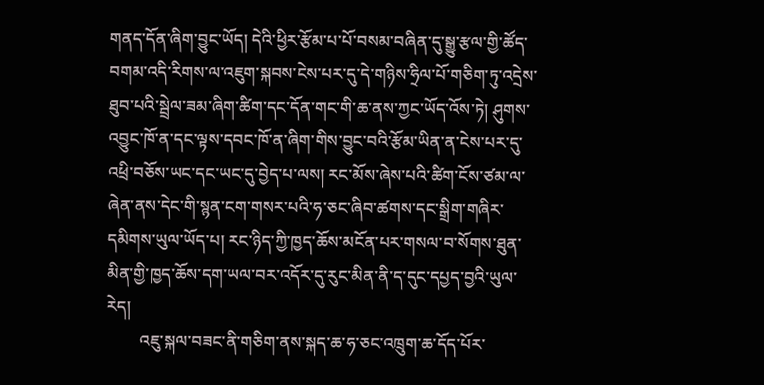གནད་དོན་ཞིག་བྱུང་ཡོད། དེའི་ཕྱིར་རྩོམ་པ་པོ་བསམ་བཞིན་དུ་སྒྱུ་རྩལ་གྱི་ཚོད་བགམ་འདི་རིགས་ལ་འཇུག་སྐབས་ངེས་པར་དུ་དེ་གཉིས་ཧྲིལ་པོ་གཅིག་ཏུ་འདྲེས་ཐུབ་པའི་སྦྲེལ་ཟམ་ཞིག་ཚིག་དང་དོན་གང་གི་ཆ་ནས་ཀྱང་ཡོད་འོས་ཏེ། ཤུགས་འབྱུང་ཁོ་ན་དང་ལྟས་དབང་ཁོ་ན་ཞིག་གིས་བྱུང་བའི་རྩོམ་ཡིན་ན་ངེས་པར་དུ་འཕྲི་བཅོས་ཡང་དང་ཡང་དུ་བྱེད་པ་ལས། རང་མོས་ཞེས་པའི་ཚིག་ངོས་ཙམ་ལ་ཞེན་ནས་དེང་གི་སྙན་ངག་གསར་པའི་ཧ་ཅང་ཞིབ་ཚགས་དང་སྒྲིག་གཞིར་དམིགས་ཡུལ་ཡོད་པ། རང་ཉིད་ཀྱི་ཁྱད་ཆོས་མངོན་པར་གསལ་བ་སོགས་ཐུན་མིན་གྱི་ཁྱད་ཆོས་དག་ཡལ་བར་འདོར་དུ་རུང་མིན་ནི་ད་དུང་དཔྱད་བྱའི་ཡུལ་རེད།
        འཇུ་སྐལ་བཟང་ནི་གཅིག་ནས་སྐད་ཆ་ཧ་ཅང་འཁྲུག་ཆ་དོད་པོར་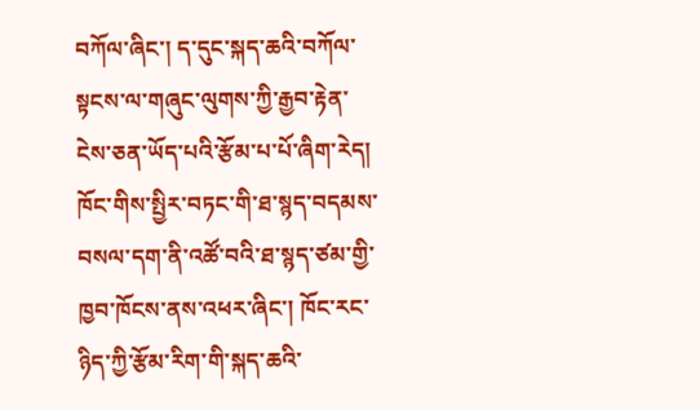བཀོལ་ཞིང་། ད་དུང་སྐད་ཆའི་བཀོལ་སྟངས་ལ་གཞུང་ལུགས་ཀྱི་རྒྱབ་རྟེན་ངེས་ཅན་ཡོད་པའི་རྩོམ་པ་པོ་ཞིག་རེད། ཁོང་གིས་སྤྱིར་བཏང་གི་ཐ་སྙད་བདམས་བསལ་དག་ནི་འཚོ་བའི་ཐ་སྙད་ཙམ་གྱི་ཁྱབ་ཁོངས་ནས་འཕར་ཞིང་། ཁོང་རང་ཉིད་ཀྱི་རྩོམ་རིག་གི་སྐད་ཆའི་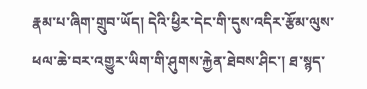རྣམ་པ་ཞིག་གྲུབ་ཡོད། དེའི་ཕྱིར་དེང་གི་དུས་འདིར་རྩོམ་ལུས་ཕལ་ཆེ་བར་འགྱུར་ཡིག་གི་ཤུགས་རྐྱེན་ཐེབས་ཤིང་། ཐ་སྙད་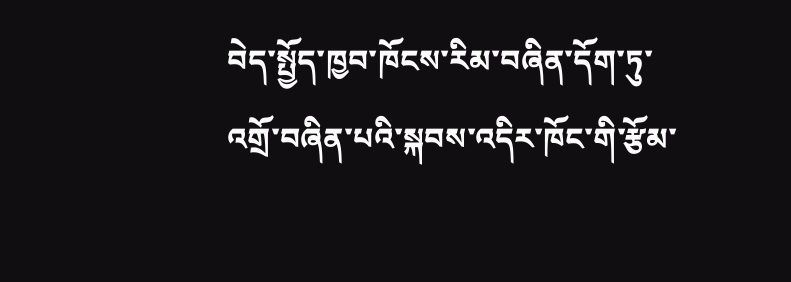བེད་སྤྱོད་ཁྱབ་ཁོངས་རིམ་བཞིན་དོག་ཏུ་འགྲོ་བཞིན་པའི་སྐབས་འདིར་ཁོང་གི་རྩོམ་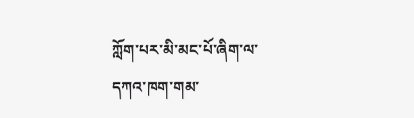ཀློག་པར་མི་མང་པོ་ཞིག་ལ་དཀའ་ཁག་གམ་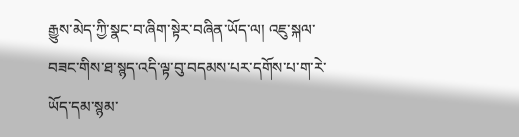རྒྱུས་མེད་ཀྱི་སྣང་བ་ཞིག་སྟེར་བཞིན་ཡོད་ལ། འཇུ་སྐལ་བཟང་གིས་ཐ་སྙད་འདི་ལྟ་བུ་བདམས་པར་དགོས་པ་ག་རེ་ཡོད་དམ་སྙམ་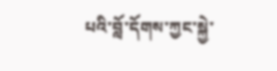པའི་བློ་དོགས་ཀྱང་སྐྱེ་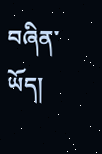བཞིན་ཡོད།